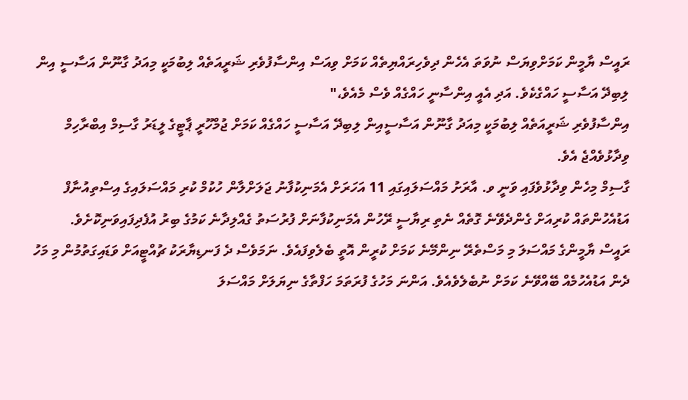ރައީސް ޔާމީން ކަމަށްވިޔަސް ނުވަތަ އެހެން ދިވެހިރައްޔިތެއް ކަމަށް ވިއަސް އިންސާފުވެރި ޝަރީއަތެއް ލިބުމަކީ މިއަދު ގާނޫން އަސާސީ އިން ލިބިދޭ އަސާސީ ހައްގެކެވެ. އަދި އެއީ އިންސާނީ ހައްގެއް ވެސް މެއެވެ،"
އިންސާފުވެރި ޝަރީއަތެއް ލިބުމަކީ މިއަދު ގާނޫން އަސާސީއިން ލިބިދޭ އަސާސީ ހައްގެއް ކަމަށް ޖުމްހޫރީ ޕާޓީގެ ލީޑަރު ގާސިމް އިބްރާހިމް ވިދާޅުވެއްޖެ އެވެ.
ގާސިމް މިހެން ވިދާޅުވެފައި ވަނީ ވ. އާރަށު މައްސަލައިގައި 11 އަހަރަށް އެމަނިކުފާނު ޖަލަށްލާން ހުކުމް ކުރި މައްސަލައިގެ އިސްތިއުނާފް އަޑުއެހުންތައް ކުރިއަށް ގެންދެވޭނެ ގޮތެއް ނެތި ރިޔާސީ ރޭހުން އެމަނިކުފާނަށް ފުރުސަތު ގެއްލިދާނެ ކަމުގެ ބިރު އުފެދިފައިވަނިކޮށެވެ.
ރައީސް ޔާމީންގެ މައްސަލަ މި މަސްތެރޭ ނިންމޭނެ ކަމަށް ކުރީން އޮތީ ބެލެވިފައެވެ. ނަމަވެސް ދެ ފަނޑިޔާރަކު ޗުއްޓީއަށް ވަޑައިގަތުމުން މި މަހު ދެން އަޑުއެހުމެއް ބޭއްވޭނެ ކަމަށް ނުބެލެވެއެވެ. އަންނަ މަހުގެ ފުރަތަމަ ހަފްތާގެ ނިޔަލަށް މައްސަލަ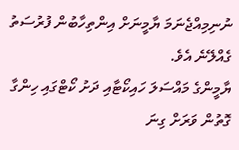ނުނިމިއްޖެނަމަ ޔާމީނަށް އިންތިހާބުން ފުރުސަތު ގެއްލޭނެ އެވެ.
ޔާމީންގެ މައްސަލަ ހައިކޯޓާއި ދަށު ކޯޓްގައި ހިންގާ ގޮތުން ވަރަށް ގިނަ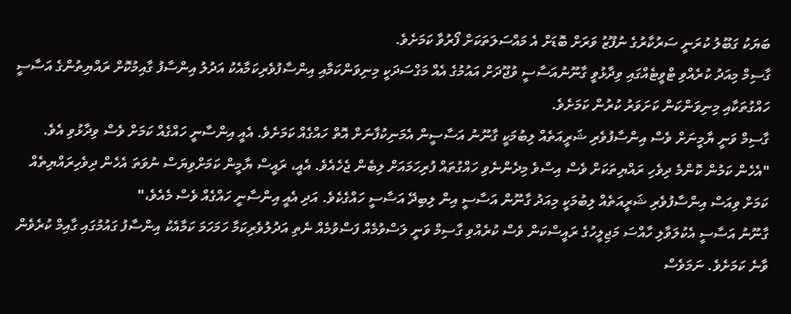ބަޔަކު ގަބޫލު ކުރަނީ ސަރުކާރުގެ ނުފޫޒު ވަރަށް ބޮޑަށް އެ މައްސަލަތަކަށް ފޯރުވާ ކަމަށެވެ.
ގާސިމް މިއަދު ކުރެއްވި ޓްވީޓެއްގައި ވިދާޅުވީ ގާނޫނުއަސާސީ ވުޖޫދަށް އައުމުގެ އެއް މަގްސަދަކީ މިނިވަންކަމާއި އިންސާފުވެރިކަމާއެކު އަދުލު އިންސާފު ގާއިމުކޮށް ރައްޔިތުންގެ އަސާސީ ހައްގުތަކާއި މިނިވަންކަން ކަށަވަރު ކުރުން ކަމަށެވެ.
ގާސިމް ވަނީ ޔާމީނަށް ވެސް އިންސާފުވެރި ޝަރީއަތެއް ލިބުމަކީ ގާނޫނު އަސާސީން އެމަނިކުފާނަށް އޮތް ހައްގެއް ކަމަށެވެ. އެއީ އިންސާނީ ހައްގެއް ކަމަށް ވެސް ވިދާޅުވި އެވެ.
"އެހެން ކަމުން ކޮންމެ ދިވެހި ރައްޔިތަކަށް ވެސް އިސްވެ މިދެންނެވި ހައްގުތައް ފުރިހަމައަށް ލިބެން ޖެހެއެވެ. އެއީ، ރައީސް ޔާމީން ކަމަށްވިޔަސް ނުވަތަ އެހެން ދިވެހިރައްޔިތެއް ކަމަށް ވިއަސް އިންސާފުވެރި ޝަރީއަތެއް ލިބުމަކީ މިއަދު ގާނޫން އަސާސީ އިން ލިބިދޭ އަސާސީ ހައްގެކެވެ. އަދި އެއީ އިންސާނީ ހައްގެއް ވެސް މެއެވެ،"
ގާނޫނު އަސާސީ އެކުލަވާލި ހާއްސަ މަޖިލީހުގެ ރައީސްކަން ވެސް ކުރެއްވި ގާސިމް ވަނީ ލަސްވުމެއް ފަސްވުމެއް ނެތި އަދުލުވެރިކަމާ ހަމަހަމަ ކަމާއެކު އިންސާފު ގައުމުގައި ގާއިމް ކުރެވެން ވާނެ ކަމަށެވެ. ނަމަވެސް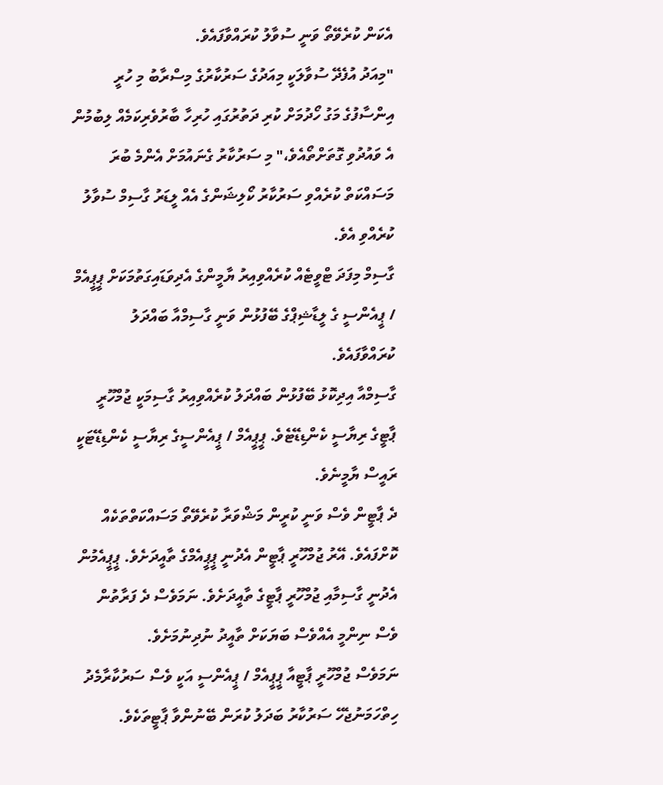އެކަން ކުރެވޭތޯ ވަނީ ސުވާލު ކުރައްވާފައެވެ.
"މިއަދު އުފެދޭ ސުވާލަކީ މިއަދުގެ ސަރުކާރުގެ މިސްރާބު މި ހުރީ އިންސާފުގެ މަގު ހޯދުމަށް ކުރި ދަތުރުގައި ހުރިހާ ބާރުވެރިކަމެއް ލިބުމުން އެ ވައުދުވި ގޮތަށްތޯއެވެ،" މި ސަރުކާރު ގެނައުމަށް އެންމެ ބުރަ މަސައްކަތް ކުރެއްވި ސަރުކާރު ކޯލިޝަންގެ އެއް ލީޑަރު ގާސިމް ސުވާލު ކުރެއްވި އެވެ.
ގާސިމް މިފަދަ ޓްވީޓެއް ކުރެއްވިއިރު ޔާމީންގެ އެދިވަޑައިގަތުމަކަށް ޕީޕީއެމް / ޕީއެންސީ ގެ ލީޑާޝިޕްގެ ބޭފުޅުން ވަނީ ގާސިމްއާ ބައްދަލު ކުރައްވާފައެވެ.
ގާސިމްއާ އިދިކޮޅު ބޭފުޅުން ބައްދަލު ކުރެއްވިއިރު ގާސިމަކީ ޖުމްހޫރީ ޕާޓީގެ ރިޔާސީ ކެންޑިޑޭޓެވެ. ޕީޕީއެމް / ޕީއެންސީގެ ރިޔާސީ ކެންޑިޑޭޓަކީ ރައީސް ޔާމީނެވެ.
ދެ ޕާޓީން ވެސް ވަނީ ކުރީން މަޝްވަރާ ކުރެވޭތޯ މަސައްކަތްތަކެއް ކޮށްފައެވެ. އޭރު ޖުމްހޫރީ ޕާޓީން އެދުނީ ޕީޕީއެމްގެ ތާއީދަށެވެ. ޕީޕީއެމުން އެދުނީ ގާސިމާއި ޖުމްހޫރީ ޕާޓީގެ ތާއީދަށެވެ. ނަމަވެސް ދެ ފަރާތުން ވެސް ނިންމީ އެއްވެސް ބަޔަކަށް ތާއީދު ނުދިނުމަށެވެ.
ނަމަވެސް ޖުމްހޫރީ ޕާޓީއާ ޕީޕީއެމް / ޕީއެންސީ އަކީ ވެސް ސަރުކާރާމެދު ހިތްހަމަނުޖެހޭ ސަރުކާރު ބަދަލު ކުރަން ބޭނުންވާ ޕާޓީތަކެވެ.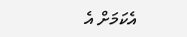އެކަމަށް އެ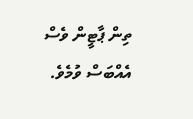ތިން ޕާޓީން ވެސް އެއްބަސް ވުމެވެ.